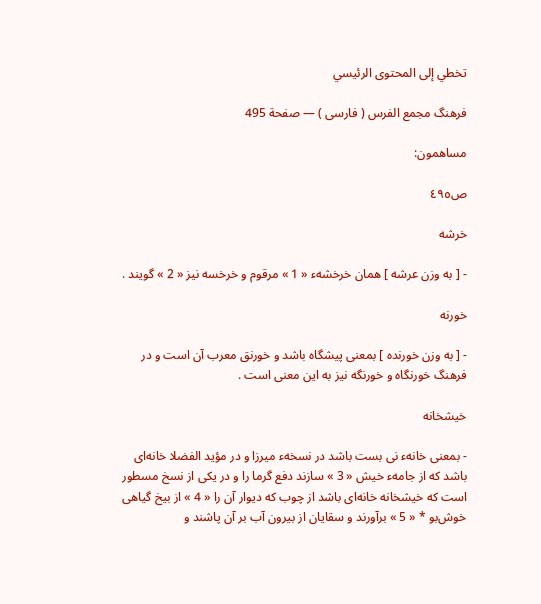تخطي إلى المحتوى الرئيسي

فرهنگ مجمع الفرس ( فارسى ) — صفحة 495

مساهمون:

ص٤٩٥

خرشه

- [ به وزن عرشه ] همان خرخشهء « 1 » مرقوم و خرخسه نيز « 2 » گويند .

خورنه

- [ به وزن خورنده ] بمعنى پيشگاه باشد و خورنق معرب آن است و در فرهنگ خورنگاه و خورنگه نيز به اين معنى است .

خيشخانه

- بمعنى خانهء نى بست باشد در نسخهء ميرزا و در مؤيد الفضلا خانه‌اى باشد كه از جامهء خيش « 3 » سازند دفع گرما را و در يكى از نسخ مسطور است كه خيشخانه خانه‌اى باشد از چوب كه ديوار آن را « 4 » از بيخ گياهى خوش‌بو * « 5 » برآورند و سقايان از بيرون آب بر آن پاشند و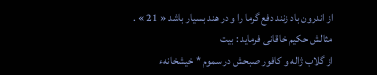از اندرون باد زنند دفع گرما را و در هند بسيار باشد « 21 » . مثالش حكيم خاقانى فرمايد : بيت
از گلاب ژاله و كافور صبحش در سموم * خيشخانهء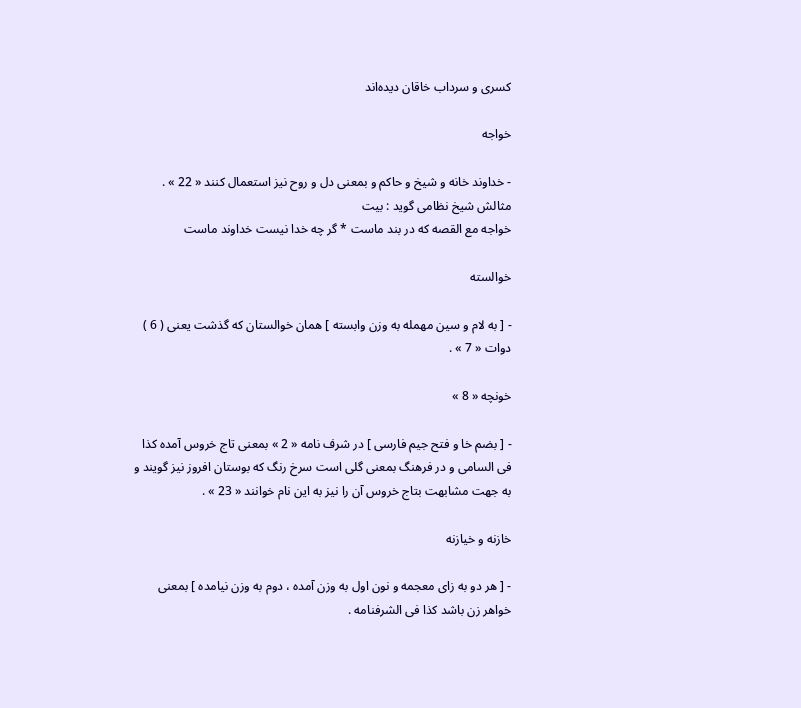كسرى و سرداب خاقان ديده‌اند

خواجه

- خداوند خانه و شيخ و حاكم و بمعنى دل و روح نيز استعمال كنند « 22 » . مثالش شيخ نظامى گويد : بيت
خواجه مع القصه كه در بند ماست * گر چه خدا نيست خداوند ماست

خوالسته

- [ به لام و سين مهمله به وزن وابسته ] همان خوالستان كه گذشت يعنى ( 6 ) دوات « 7 » .

خونچه « 8 »

- [ بضم خا و فتح جيم فارسى ] در شرف نامه « 2 » بمعنى تاج خروس آمده كذا فى السامى و در فرهنگ بمعنى گلى است سرخ رنگ كه بوستان افروز نيز گويند و به جهت مشابهت بتاج خروس آن را نيز به اين نام خوانند « 23 » .

خازنه و خيازنه

- [ هر دو به زاى معجمه و نون اول به وزن آمده ، دوم به وزن نيامده ] بمعنى خواهر زن باشد كذا فى الشرفنامه .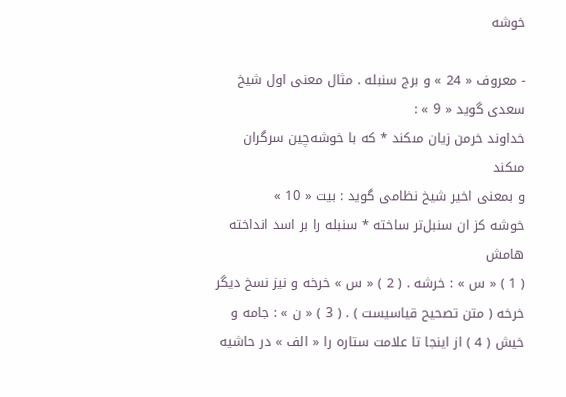خوشه

- معروف « 24 » و برج سنبله . مثال معنى اول شيخ سعدى گويد « 9 » :
خداوند خرمن زيان مىكند * كه با خوشه‌چين سرگران مىكند
و بمعنى اخير شيخ نظامى گويد : بيت « 10 »
خوشه كز ان سنبل‌تر ساخته * سنبله را بر اسد انداخته
هامش
( 1 ) « س » : خرشه . ( 2 ) « س » خرخه و نيز نسخ ديگر خرخه ( متن تصحيح قياسيست ) . ( 3 ) « ن » : جامه و خيش ( 4 ) از اينجا تا علامت ستاره را « الف » در حاشيه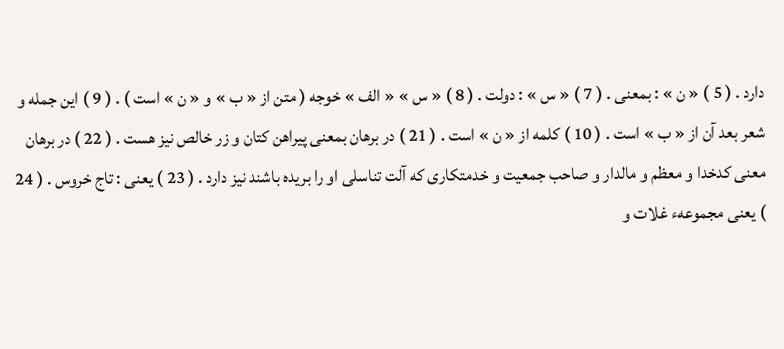دارد . ( 5 ) « ن » : بمعنى . ( 7 ) « س » : دولت . ( 8 ) « س » « الف » خوجه ( متن از « ب » و « ن » است ) . ( 9 ) اين جمله و شعر بعد آن از « ب » است . ( 10 ) كلمه از « ن » است . ( 21 ) در برهان بمعنى پيراهن كتان و زر خالص نيز هست . ( 22 ) در برهان معنى كدخدا و معظم و مالدار و صاحب جمعيت و خدمتكارى كه آلت تناسلى او را بريده باشند نيز دارد . ( 23 ) يعنى : تاج خروس . ( 24 ) يعنى مجموعهء غلات و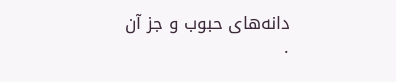دانه‌هاى حبوب و جز آن .